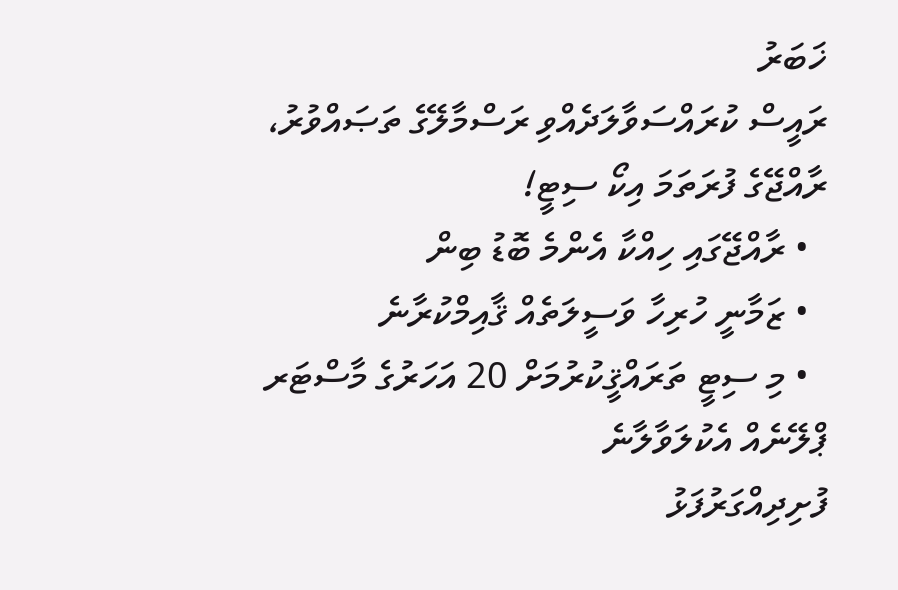ޚަބަރު
ރައީސް ކުރައްސަވާލަދެއްވި ރަސްމާލޭގެ ތަޞައްވުރު، ރާއްޖޭގެ ފުރަތަމަ އިކޯ ސިޓީ!
  • ރާއްޖޭގައި ހިއްކާ އެންމެ ބޮޑު ބިން
  • ޒަމާނީ ހުރިހާ ވަސީލަތެއް ޤާއިމްކުރާނެ
  • މި ސިޓީ ތަރައްޤީކުރުމަށް 20 އަހަރުގެ މާސްޓަރ ޕްލޭނެއް އެކުލަވާލާނެ
ފުށިދިއްގަރުފަޅު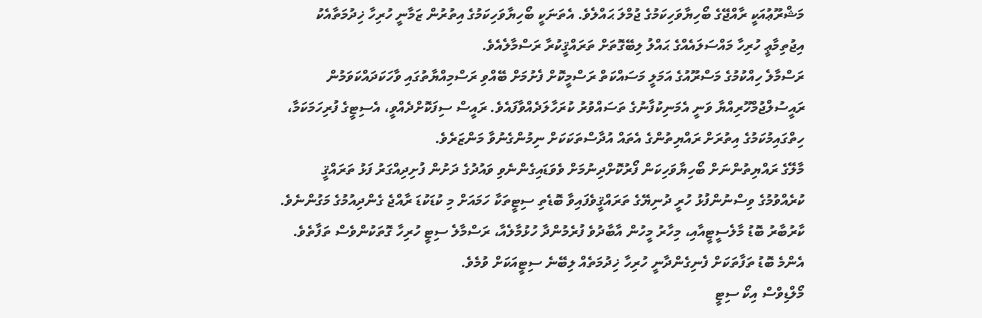މަޝްރޫޢުއަކީ ރާއްޖޭގެ ބޯހިޔާވަހިކަމުގެ ޖުމްލަ ޙައްލެވެ. އެތަނަކީ ބޯހިޔާވަހިކަމުގެ އިތުރުން ޒަމާނީ ހުރިހާ ޚިދުމަތާއެކު އިޖުތިމާޢީ ހުރިހާ މައްސަލައެއްގެ ޙައްލު ލިބޭގޮތަށް ތަރައްޤީކުރާ ރަސްމާލެއެވެ.
ރަސްމާލެ ހިއްކުމުގެ މަސްރޫއުގެ އަމަލީ މަސައްކަތް ރަސްމީކޮށް ފެށުމަށް ބޭއްވި ރަސްމިއްޔާތުގައި ވާހަކަދައްކަވަމުން ރައީސުލްޖުމްހޫރިއްޔާ ވަނީ އެމަނިކުފާނުގެ ތަސައްވުރު ކުރަހާލަދެއްވާފައެވެ. ރައީސް ސިފަކޮށްދެއްވީ، އެސިޓީގެ ފުރިހަމަކަމާ، ހިތްގައިމުކަމުގެ އިތުރަށް ރައްޔިތުންގެ އެތައް އުދާސްތަކަކަށް ނިމުންގެނުވާ މަންޒަރެވެ.
މާލޭގެ ރައްޔިތުންނަށް ބޯހިޔާވަހިކަން ފޯރުކޮށްދިނުމަށް ވެވަޑައިގެންނެވި ވައުދުގެ ދަށުން ފުށިދިއްގަރު ފަޅު ތަރައްޤީ ކުރެއްވުމުގެ ވިސްނުންފުޅު ހުރީ ދުނިޔޭގެ ތަރައްޤީވެފައިވާ ބޮޑެތި ސިޓީތަކާ ހަމައަށް މި ކުޑަކުޑަ ރާއްޖެ ގެންދިއުމުގެ މަގުންނެވެ. ކާރުބާރު ބޮޑު މާލެސީޓީއާއި، މިހާރު މީހުން އާބާދުވެ ފުރެމުންދާ ހުޅުމާލެއާ، ރަސްމާލެ ސިޓީ ހުރިހާ ގޮތަކުންވެސް ތަފާތެވެ. އެންމެ ބޮޑު ތަފާތަކަށް ފެނިގެންދާނީ ހުރިހާ ޚިދުމަތެއް ލިބޭނެ ސިޓީއަކަށް ވުމެވެ.
މޯލްޑިވްސް އިކޯ ސިޓީ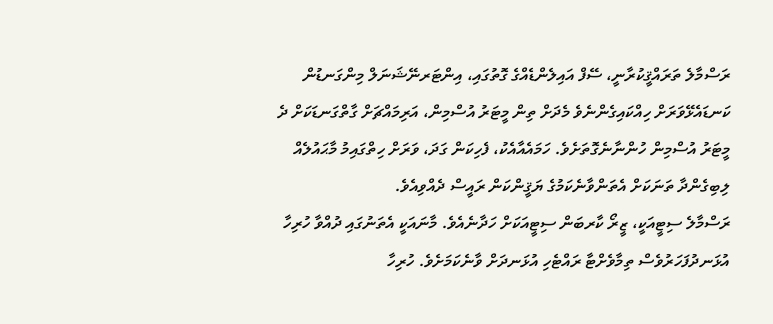ރަސްމާލެ ތަރައްޤީކުރާނީ، ސޭފް އައިލެންޑެއްގެ ގޮތުގައި، އިންޓަރނޭޝަނަލް މިންގަނޑުން ކަނޑައެޅޭވަރަށް ހިއްކައިގެންނެވެ މެދަށް ތިން މީޓަރު އުސްމިން، އަރިމައްޗަށް ގާތްގަނޑަކަށް ދެ މީޓަރު އުސްމިން ހުންނާނެގޮތަށެވެ. ހަމައެއާއެކު، ފެހިކަން ގަދަ، ވަރަށް ހިތްގައިމު މާޙައުލެއް ލިބިގެންދާ ތަނަކަށް އެތަންވާނެކަމުގެ ޔަޤީންކަން ރައީސް ދެއްވިއެވެ.
ރަސްމާލެ ސިޓީއަކީ، ޒީރޯ ކާރބަން ސިޓީއަކަށް ހަދާނެއެވެ. މާނައަކީ އެތަނުގައި ދުއްވާ ހުރިހާ އުޅަނދުފަހަރުވެސް ތިމާވެށްޓާ ރައްޓެހި އުޅަނދަށް ވާނެކަމަށެވެ. ހުރިހާ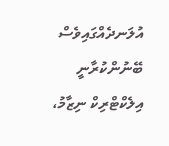އުލަނދެއްގައިވެސް ބޭނުންކުރާނީ އިލެކްޓްރިކް ނިޒާމު،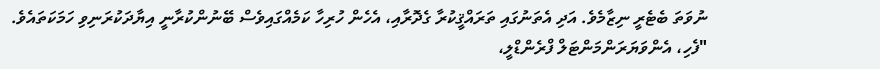ނުވަތަ ބެޓެރީ ނިޒާމެވެ. އަދި އެތަނުގައި ތަރައްޤީކުރާ ގެދޮރާއި، އެހެން ހުރިހާ ކަމެއްގައިވެސް ބޭނުންކުރާނީ އިޔާދަކުރަނިވި ހަމަކަތައެވެ.
"ފެހި، އެންވަޔަރަންމަންޓަލް ފްރެންޑްލީ،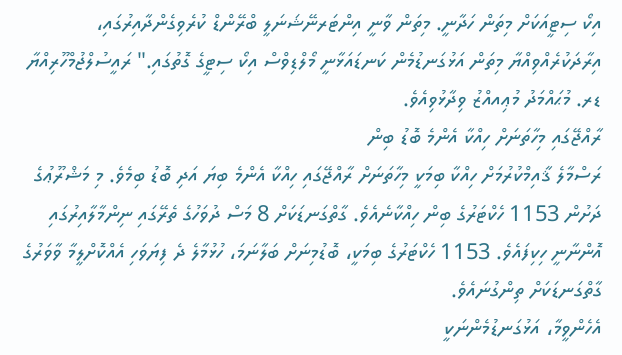އިކޯ ސިޓީއަކަށް މިތަން ހަދާނީ. މިތަން ވާނީ އިންޓަރނޭޝަނަލީ ބްރޭންޑް ކުރެވިގެންދާއިރުގައި، އިރާދަކުރެއްވިއްޔާ މިތަން އަޅުގަނޑުމެން ކަނޑައަޅާނީ މޯލްޑިވްސް އިކޯ ސިޓީގެ ގޮތުގައި." ރައީސުލްޖުމްހޫރިއްޔާ ޑރ. މުޙައްމަދު މުޢިއއްޒު ވިދާޅުވިއެވެ.
ރާއްޖޭގައި މިހާތަނަށް ހިއްކާ އެންމެ ބޮޑު ބިން
ރަސްމާލެ ޤާއިމްކުރުމަށް ހިއްކާ ބިމަކީ މިހާތަނަށް ރާއްޖޭގައި ހިއްކާ އެންމެ ބިޔަ އަދި ބޮޑު ބިމެވެ. މި މަޝްރޫޢުގެ ދަށުން 1153 ހެކްޓަރުގެ ބިން ހިއްކާނެއެވެ. ގާތްގަނޑަކަށް 8 މަސް ދުވަހުގެ ތެރޭގައި ނިންމާލާއިރުގައި އޮންނާނީ ހިކިފައެވެ. 1153 ހެކްޓަރުގެ ބިމަކީ، ބޮޑުމިނަށް ބަލާނަމަ، ހުޅުމާލެ ދެ ފިޔަވަހި އެއްކޮށްލީމާ ވާވަރުގެ ގާތްގަނޑަކަށް ތިންގުނައެވެ.
އެހެންވީމާ، އަޅުގަނޑުމެންނަކީ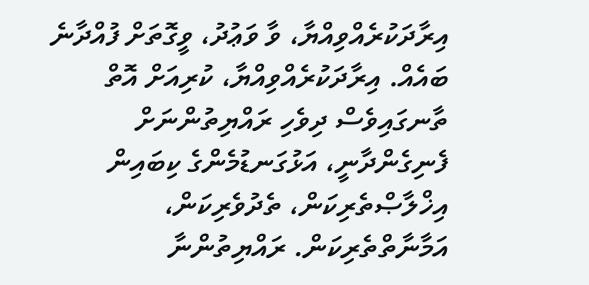އިރާދަކުރެއްވިއްޔާ، ވާ ވަޢުދު، ވީގޮތަށް ފުއްދާނެ ބައެއް. އިރާދަކުރެއްވިއްޔާ، ކުރިއަށް އޮތް ތާނގައިވެސް ދިވެހި ރައްޔިތުންނަށް ފެނިގެންދާނީ، އަޅުގަނޑުމެންގެ ކިބައިން އިޚްލާޞްތެރިކަން، ތެދުވެރިކަން، އަމާނާތްތެރިކަން. ރައްޔިތުންނާ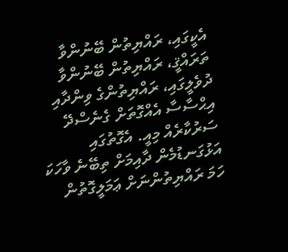އެކީގައި، ރައްޔިތުން ބޭނުންވާ ތަރައްޤީ، ރައްޔިތުން ބޭނުންވާ ދުވެލީގައި، ރައްޔިތުންގެ ވިންދާއި އިޙްސާސާ އެއްގޮތަށް ގެނެސްދޭ ސަރުކާރެއް މިއީ. އެގޮތުގައި އަޅުގަނޑުމެން ދާއިމަށް ތިބޭނެ ވާހަކަ ހަމަ ރައްޔިތުންނަށް ޢަމަލީގޮތުން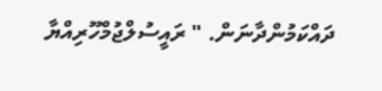ދައްކަމުންދާނަން. " ރައީސުލްޖުމްހޫރިއްޔާ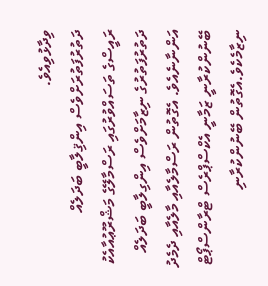ވިދާޅުވިއެވެ.
ދަތުރުފަތުރަށްވެސް އިންޤިލާބީ ބަދަލެއް
ރައީސްގެ ތަސައްވުރުގައި ރަސްމާލޭގެ މަޝްރޫޢުއާއެކު ދަތުރުފަތުރުގެ ނިޒާމަށްވެސް އިންގިލާބީ ބަދަލެއް އަންނާނެއެވެ. އެގޮތުން ރަސްމާލެއާއި މާލެއާއި ދެމެދު ބޭނުންކުރާނީ ޒަމާނީ އެކްސްޕްރެސް ޓްރާންސްޕޯޓް ނިޒާމެކެވެ.އެގޮތުން ބޭނުންކުރާނި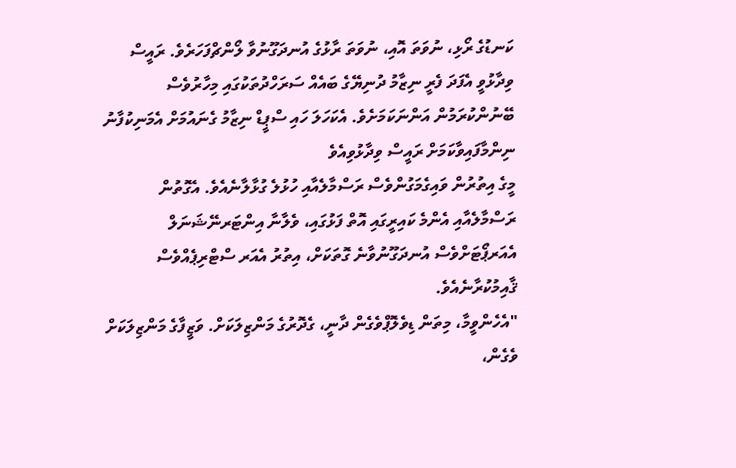ކަނޑުގެ ރޯޅި، ނުވަތަ އޮއި، ނުވަތަ ރާޅުގެ އުނދަގޫނުވާ ލޯންޗްފަހަރެވެ. ރައީސް ވިދާޅުވީ އެފަދަ ފެރީ ނިޒާމު ދުނިޔޭގެ ބައެއް ސަރަހްދުތަކުގައި މިހާރުވެސް ބޭނުންކުރަމުން އަންނަކަމަށެވެ. އެކަހަލަ ހައި ސްޕީޑް ނިޒާމު ގެނައުމަށް އެމަނިކުފާނު ނިންމާފައިވާކަމަށް ރައީސް ވިދާޅުވިއެވެ
މީގެ އިތުރުން ވައިގެމަގުންވެސް ރަސްމާލެއާއި ހުޅުލެ ގުޅާލާނެއެވެ. އެގޮތުން ރަސްމާލެއާއި އެންމެ ކައިރީގައި އޮތް ފަޅުގައި، ވެލާނާ އިންޓަރނޭޝަނަލް އެއަރޕޯޓަށްވެސް އުނދަގޫނުވާނެ ގޮތަކަށް، އިތުރު އެއަރ ސްޓްރިޕެއްވެސް ޤާއިމުކުރާނެއެވެ.
"އެހެންވީމާ، މިތަން ޑިވެލޮޕްވެގެން ދާނީ، ގެދޮރުގެ މަންޒިލަކަށް. ވަޒީފާގެ މަންޒިލަކަށް ވެގެން،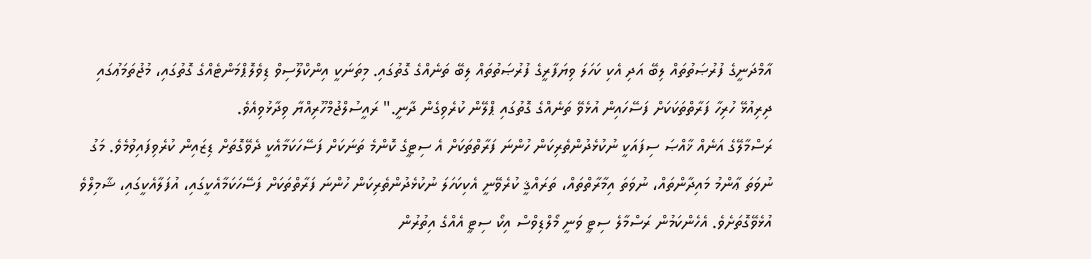އާމްދަނީގެ ފުރުޞަތުތައް ލިބޭ އަދި އެކި ކަހަލަ ވިޔަފާރީގެ ފުރުޞަތުތައް ލިބޭ ތަނެއްގެ ގޮތުގައި. މިތަނަކީ އިންކްލޫސިވް ޑިވެލޮޕްމަންޓެއްގެ ގޮތުގައި، މުޖުތަމަޢުގައި ދިރިއުޅޭ ހުރިހާ ފަރާތްތަކަކަށް ފަސޭހައިން އުޅެވޭ ތަނެއްގެ ގޮތުގައި ޕްލޭން ކުރެވިގެން ދާނީ." ރައީސުލްޖުމްހޫރިއްޔާ ވިދާޅުވިއެވެ.
ރަސްމާލޭގެ އަނެއް ޚާއްޞަ ސިފައަކީ ނުކުޅެދުންތެރިކަން ހުންނަ ފަރާތްތަކަށް އެ ސިޓީގެ ކޮންމެ ތަނަކަށް ފަސޭހަކަމާއެކީ ދެވޭގޮތަށް ޑިޒައިން ކުރެވިފައިވުމެވެ. މަގު ނުވަތަ ޢާންމު މައިދާންތައް، ނުވަތަ އިމާރާތްތައް، ތަރައްޤީ ކުރެވޭނީ އެކިކަހަލަ ނުކުޅެދުންތެރިކަން ހުންނަ ފަރާތްތަކަށް ފަސޭހަކަމާއެކީގައި، އުފަލާއެކީގައި، ޝާމިލްވެ އުޅެވޭގޮތަށެވެ. އެހެންކަމުން ރަސްމާލެ ސިޓީ ވަނީ މޯލްޑިވްސް އިކޯ ސިޓީ އެއްގެ އިތުރުން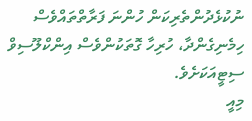ނުކުޅެދުންތެރިކަން ހުންނަ ފަރާތްތައްވެސް ހިމެނިގެންދާ، ހުރިހާ ގޮތަކުންވެސް އިންކްލޫސިވް ސިޓީއަކަށެވެ.
މިއީ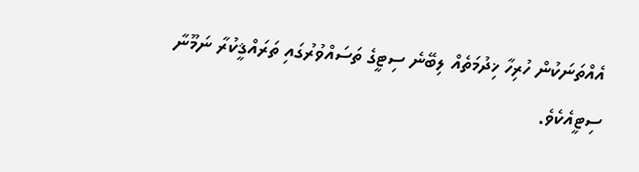އެއްތަނަކުން ހުރިހާ ޚިދުމަތެއް ލިބޭނެ ސިޓީގެ ތަސައްވުރުގައި ތަރައްޤީކުރާ ނަމޫނާ ސިޓީއެކެވެ.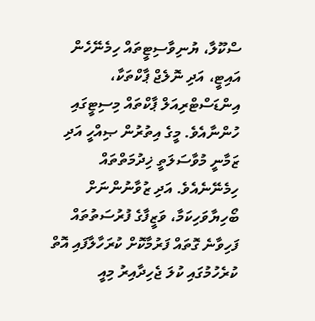ސްކޫލާ، ޔުނިވާސިޓީތައް ހިމެނޭހެން އައިޓީ، އަދި ނޮލެޖް ޕާކްތަކާ، އިންޑަސްޓްރިއަލް ޕާކްތައް މިސިޓީގައި ހުންނާއެވެ. މީގެ އިތުރުން ޞިއްހީ އަދި ޒަމާނީ މުވާސަލަތީ ޚިދުމަތްތައް ހިމެނޭނެއެވެ. އަދި ޒުވާނުންނަށް ބޯހިޔާވަހިކަމާ، ވަޒީފާގެ ފުރުސަތުތައް ފަހިވާނެ ގޮތައް ފަރުމާކޮށް ކުރަހާލާފައި އޮތް ކުރެހުމުގައި ކުލަ ޖެހިދާއިރު މިއީ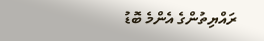ރައްޔިތުންގެ އެންމެ ބޮޑު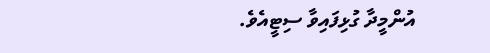އުންމީދާ ގުޅިފައިވާ ސިޓީއެވެ.